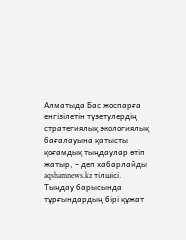Алматыда Бас жоспарға енгізілетін түзетулердің стратегиялық экологиялық бағалауына қатысты қоғамдық тыңдаулар өтіп жатыр, – деп хабарлайды aqshamnews.kz тілшісі.
Тыңдау барысында тұрғындардың бірі құжат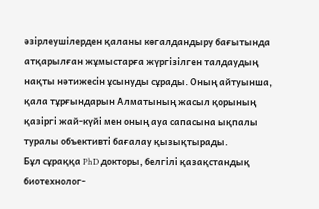әзірлеушілерден қаланы көгалдандыру бағытында атқарылған жұмыстарға жүргізілген талдаудың нақты нәтижесін ұсынуды сұрады. Оның айтуынша, қала тұрғындарын Алматының жасыл қорының қазіргі жай-күйі мен оның ауа сапасына ықпалы туралы объективті бағалау қызықтырады.
Бұл сұраққа PhD докторы, белгілі қазақстандық биотехнолог-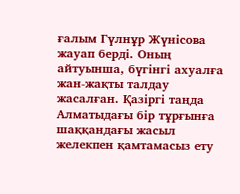ғалым Гүлнұр Жүнісова жауап берді. Оның айтуынша, бүгінгі ахуалға жан-жақты талдау жасалған. Қазіргі таңда Алматыдағы бір тұрғынға шаққандағы жасыл желекпен қамтамасыз ету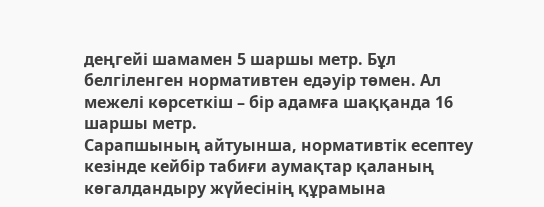деңгейі шамамен 5 шаршы метр. Бұл белгіленген нормативтен едәуір төмен. Ал межелі көрсеткіш – бір адамға шаққанда 16 шаршы метр.
Сарапшының айтуынша, нормативтік есептеу кезінде кейбір табиғи аумақтар қаланың көгалдандыру жүйесінің құрамына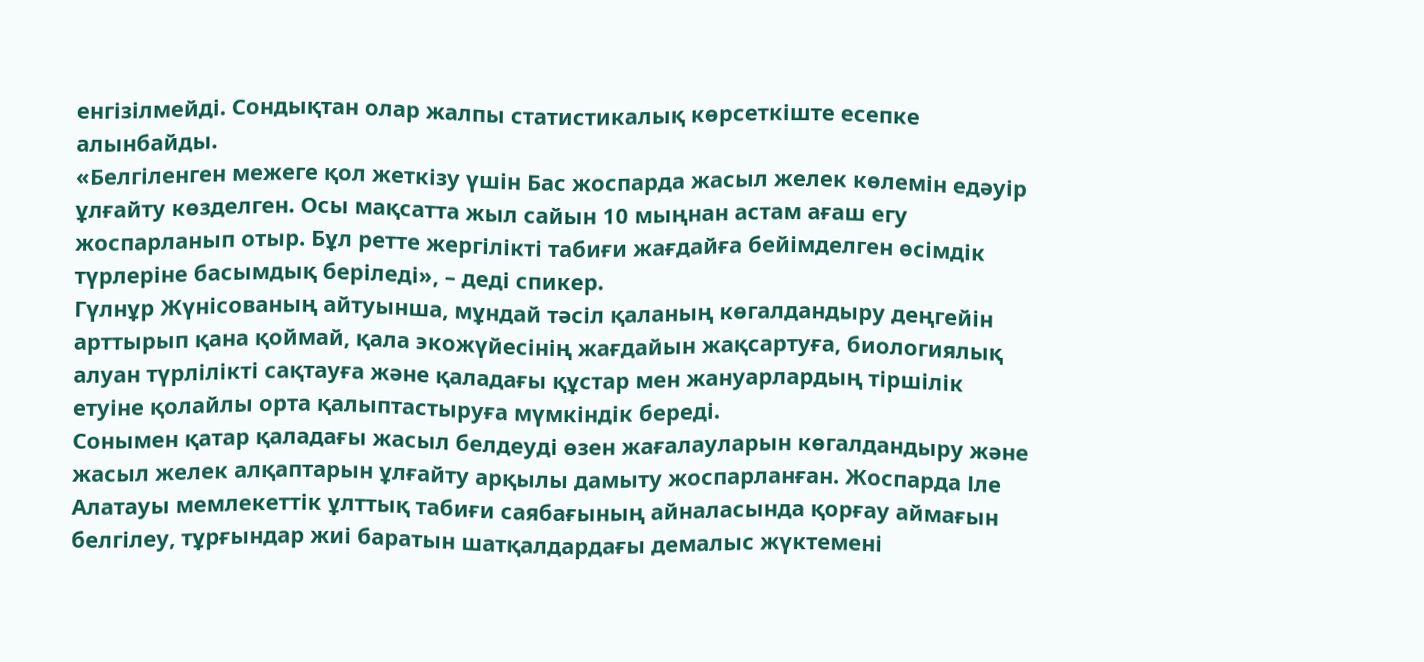енгізілмейді. Сондықтан олар жалпы статистикалық көрсеткіште есепке алынбайды.
«Белгіленген межеге қол жеткізу үшін Бас жоспарда жасыл желек көлемін едәуір ұлғайту көзделген. Осы мақсатта жыл сайын 10 мыңнан астам ағаш егу жоспарланып отыр. Бұл ретте жергілікті табиғи жағдайға бейімделген өсімдік түрлеріне басымдық беріледі», – деді спикер.
Гүлнұр Жүнісованың айтуынша, мұндай тәсіл қаланың көгалдандыру деңгейін арттырып қана қоймай, қала экожүйесінің жағдайын жақсартуға, биологиялық алуан түрлілікті сақтауға және қаладағы құстар мен жануарлардың тіршілік етуіне қолайлы орта қалыптастыруға мүмкіндік береді.
Сонымен қатар қаладағы жасыл белдеуді өзен жағалауларын көгалдандыру және жасыл желек алқаптарын ұлғайту арқылы дамыту жоспарланған. Жоспарда Іле Алатауы мемлекеттік ұлттық табиғи саябағының айналасында қорғау аймағын белгілеу, тұрғындар жиі баратын шатқалдардағы демалыс жүктемені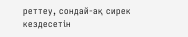реттеу, сондай-ақ сирек кездесетін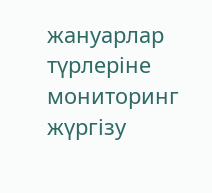жануарлар түрлеріне мониторинг жүргізу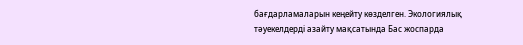бағдарламаларын кеңейту көзделген. Экологиялық тәуекелдерді азайту мақсатында Бас жоспарда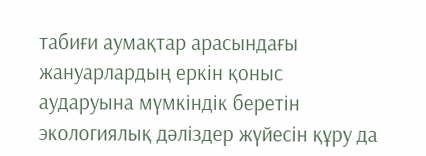табиғи аумақтар арасындағы жануарлардың еркін қоныс аударуына мүмкіндік беретін экологиялық дәліздер жүйесін құру да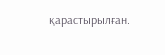қарастырылған.